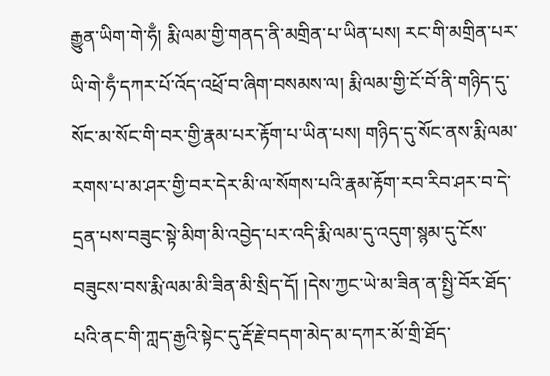རྒྱུན་ཡིག་གེ་ཧྃ། རྨི་ལམ་གྱི་གནད་ནི་མགྲིན་པ་ཡིན་པས། རང་གི་མགྲིན་པར་ཡི་གེ་ཧྃ་དཀར་པོ་འོད་འཕྲོ་བ་ཞིག་བསམས་ལ། རྨི་ལམ་གྱི་ངོ་བོ་ནི་གཉིད་དུ་སོང་མ་སོང་གི་བར་གྱི་རྣམ་པར་རྟོག་པ་ཡིན་པས། གཉིད་དུ་སོང་ནས་རྨི་ལམ་རགས་པ་མ་ཤར་གྱི་བར་དེར་མི་ལ་སོགས་པའི་རྣམ་རྟོག་རབ་རིབ་ཤར་བ་དེ་དྲན་པས་བཟུང་སྟེ་མིག་མི་འབྱེད་པར་འདི་རྨི་ལམ་དུ་འདུག་སྙམ་དུ་ངོས་བཟུངས་བས་རྨི་ལམ་མི་ཟིན་མི་སྲིད་དོ། །དེས་ཀྱང་ཡེ་མ་ཟིན་ན་སྤྱི་བོར་ཐོད་པའི་ནང་གི་ཀླད་རྒྱའི་སྟེང་དུ་རྡོ་རྗེ་བདག་མེད་མ་དཀར་མོ་གྲི་ཐོད་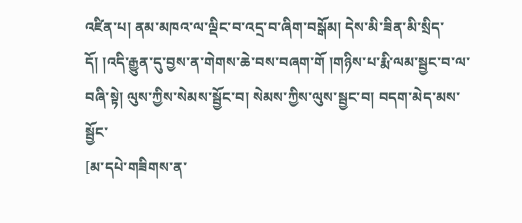འཛིན་པ། ནམ་མཁའ་ལ་ལྡིང་བ་འདྲ་བ་ཞིག་བསྒོམ། དེས་མི་ཟིན་མི་སྲིད་དོ། །འདི་རྒྱུན་དུ་བྱས་ན་གེགས་ཆེ་བས་བཞག་གོ །གཉིས་པ་རྨི་ལམ་སྦྱང་བ་ལ་བཞི་སྟེ། ལུས་ཀྱིས་སེམས་སྦྱོང་བ། སེམས་ཀྱིས་ལུས་སྦྱང་བ། བདག་མེད་མས་སྦྱོང་
[མ་དཔེ་གཟིགས་ན་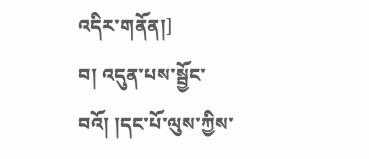འདིར་གནོན།]
བ། འདུན་པས་སྦྱོང་བའོ། །དང་པོ་ལུས་ཀྱིས་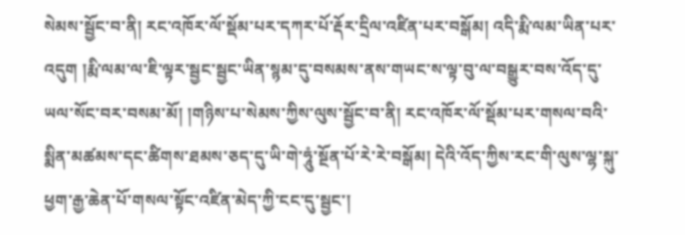སེམས་སྦྱོང་བ་ནི། རང་འཁོར་ལོ་སྡོམ་པར་དཀར་པོ་རྡོར་དྲིལ་འཛིན་པར་བསྒོམ། འདི་རྨི་ལམ་ཡིན་པར་འདུག །རྨི་ལམ་ལ་ཇི་ལྟར་སྦྱང་སྦྱང་ཡིན་སྙམ་དུ་བསམས་ནས་གཡང་ས་ལྟ་བུ་ལ་བསྒྱུར་བས་འོད་དུ་ཡལ་སོང་བར་བསམ་མོ། །གཉིས་པ་སེམས་ཀྱིས་ལུས་སྦྱོང་བ་ནི། རང་འཁོར་ལོ་སྡོམ་པར་གསལ་བའི་སྨིན་མཚམས་དང་ཚིགས་ཐམས་ཅད་དུ་ཡི་གེ་ཧཱུཾ་སྔོན་པོ་རེ་རེ་བསྒོམ། དེའི་འོད་ཀྱིས་རང་གི་ལུས་ལྷ་སྐུ་ཕྱག་རྒྱ་ཆེན་པོ་གསལ་སྟོང་འཛིན་མེད་ཀྱི་ངང་དུ་སྦྱང་།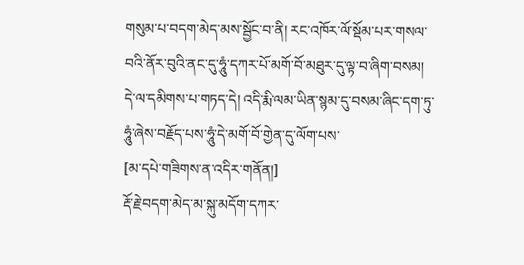གསུམ་པ་བདག་མེད་མས་སྦྱོང་བ་ནི། རང་འཁོར་ལོ་སྡོམ་པར་གསལ་བའི་ནོར་བུའི་ནང་དུ་ཧཱུཾ་དཀར་པོ་མགོ་བོ་མཐུར་དུ་ལྟ་བ་ཞིག་བསམ། དེ་ལ་དམིགས་པ་གཏད་དེ། འདི་རྨི་ལམ་ཡིན་སྙམ་དུ་བསམ་ཞིང་དག་ཏུ་ཧཱུཾ་ཞེས་བརྗོད་པས་ཧཱུཾ་དེ་མགོ་བོ་གྱེན་དུ་ལོག་པས་
[མ་དཔེ་གཟིགས་ན་འདིར་གནོན།]
རྡོ་རྗེ་བདག་མེད་མ་སྐུ་མདོག་དཀར་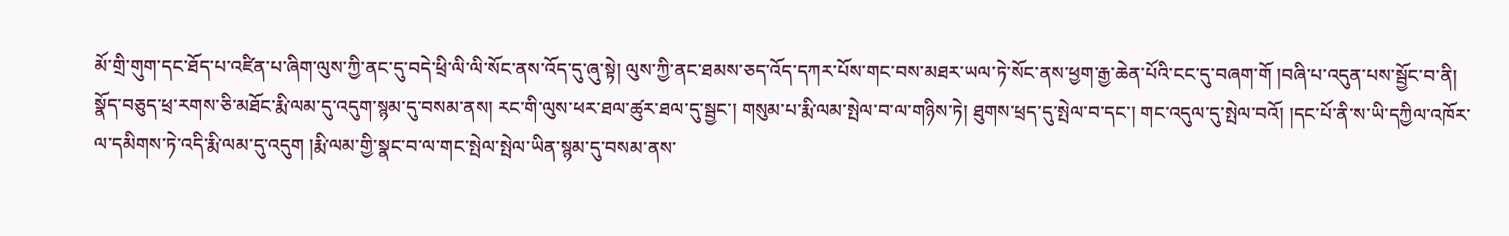མོ་གྲི་གུག་དང་ཐོད་པ་འཛིན་པ་ཞིག་ལུས་ཀྱི་ནང་དུ་བདེ་ཕྲི་ལི་ལི་སོང་ནས་འོད་དུ་ཞུ་སྟེ། ལུས་ཀྱི་ནང་ཐམས་ཅད་འོད་དཀར་པོས་གང་བས་མཐར་ཡལ་ཏེ་སོང་ནས་ཕྱག་རྒྱ་ཆེན་པོའི་ངང་དུ་བཞག་གོ །བཞི་པ་འདུན་པས་སྦྱོང་བ་ནི། སྣོད་བཅུད་ཕྲ་རགས་ཅི་མཐོང་རྨི་ལམ་དུ་འདུག་སྙམ་དུ་བསམ་ནས། རང་གི་ལུས་ཕར་ཐལ་ཚུར་ཐལ་དུ་སྦྱང་། གསུམ་པ་རྨི་ལམ་སྤེལ་བ་ལ་གཉིས་ཏེ། ཐུགས་ཕྲད་དུ་སྤེལ་བ་དང་། གང་འདུལ་དུ་སྤེལ་བའོ། །དང་པོ་ནི་ས་ཡི་དཀྱིལ་འཁོར་ལ་དམིགས་ཏེ་འདི་རྨི་ལམ་དུ་འདུག །རྨི་ལམ་གྱི་སྣང་བ་ལ་གང་སྤེལ་སྤེལ་ཡིན་སྙམ་དུ་བསམ་ནས་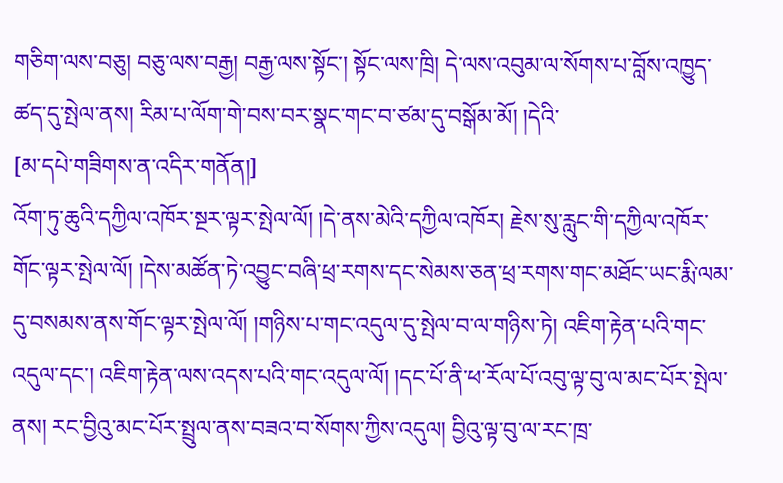གཅིག་ལས་བཅུ། བཅུ་ལས་བརྒྱ། བརྒྱ་ལས་སྟོང་། སྟོང་ལས་ཁྲི། དེ་ལས་འབུམ་ལ་སོགས་པ་བློས་འཁྱུད་ཚད་དུ་སྤེལ་ནས། རིམ་པ་ལོག་གེ་བས་བར་སྣང་གང་བ་ཙམ་དུ་བསྒོམ་མོ། །དེའི་
[མ་དཔེ་གཟིགས་ན་འདིར་གནོན།]
འོག་ཏུ་ཆུའི་དཀྱིལ་འཁོར་སྔར་ལྟར་སྤེལ་ལོ། །དེ་ནས་མེའི་དཀྱིལ་འཁོར། རྗེས་སུ་རླུང་གི་དཀྱིལ་འཁོར་གོང་ལྟར་སྤེལ་ལོ། །དེས་མཚོན་ཏེ་འབྱུང་བཞི་ཕྲ་རགས་དང་སེམས་ཅན་ཕྲ་རགས་གང་མཐོང་ཡང་རྨི་ལམ་དུ་བསམས་ནས་གོང་ལྟར་སྤེལ་ལོ། །གཉིས་པ་གང་འདུལ་དུ་སྤེལ་བ་ལ་གཉིས་ཏེ། འཇིག་རྟེན་པའི་གང་འདུལ་དང་། འཇིག་རྟེན་ལས་འདས་པའི་གང་འདུལ་ལོ། །དང་པོ་ནི་ཕ་རོལ་པོ་འབུ་ལྟ་བུ་ལ་མང་པོར་སྤེལ་ནས། རང་བྱིའུ་མང་པོར་སྤྲུལ་ནས་བཟའ་བ་སོགས་ཀྱིས་འདུལ། བྱིའུ་ལྟ་བུ་ལ་རང་ཁྲ་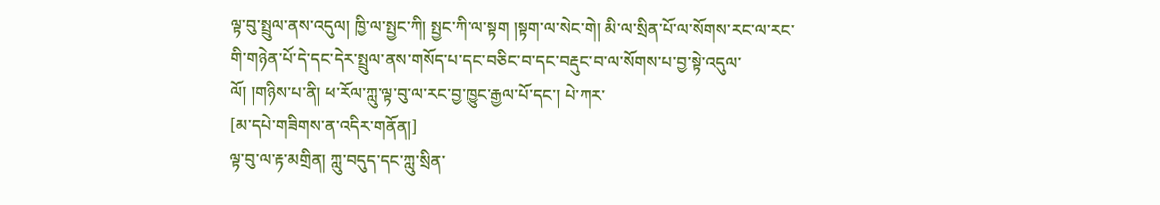ལྟ་བུ་སྤྲུལ་ནས་འདུལ། ཁྱི་ལ་སྤྱང་ཀི། སྤྱང་ཀི་ལ་སྟག །སྟག་ལ་སེང་གེ། མི་ལ་སྲིན་པོ་ལ་སོགས་རང་ལ་རང་གི་གཉེན་པོ་དེ་དང་དེར་སྤྲུལ་ནས་གསོད་པ་དང་བཅིང་བ་དང་བརྡུང་བ་ལ་སོགས་པ་བྱ་སྟེ་འདུལ་ལོ། །གཉིས་པ་ནི། ཕ་རོལ་ཀླུ་ལྟ་བུ་ལ་རང་བྱ་ཁྱུང་རྒྱལ་པོ་དང་། པེ་ཀར་
[མ་དཔེ་གཟིགས་ན་འདིར་གནོན།]
ལྟ་བུ་ལ་རྟ་མགྲིན། ཀླུ་བདུད་དང་ཀླུ་སྲིན་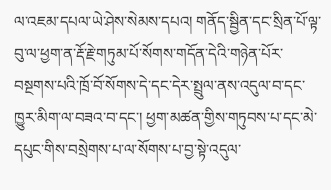ལ་འཇམ་དཔལ་ཡེ་ཤེས་སེམས་དཔའ། གནོད་སྦྱིན་དང་སྲིན་པོ་ལྟ་བུ་ལ་ཕྱག་ན་རྡོ་རྗེ་གཏུམ་པོ་སོགས་གདོན་དེའི་གཉེན་པོར་བསྔགས་པའི་ཁྲོ་བོ་སོགས་དེ་དང་དེར་སྤྲུལ་ནས་འདུལ་བ་དང་ཁྱུར་མིག་ལ་བཟའ་བ་དང་། ཕྱག་མཚན་གྱིས་གཏུབས་པ་དང་མེ་དཔུང་གིས་བསྲེགས་པ་ལ་སོགས་པ་བྱ་སྟེ་འདུལ་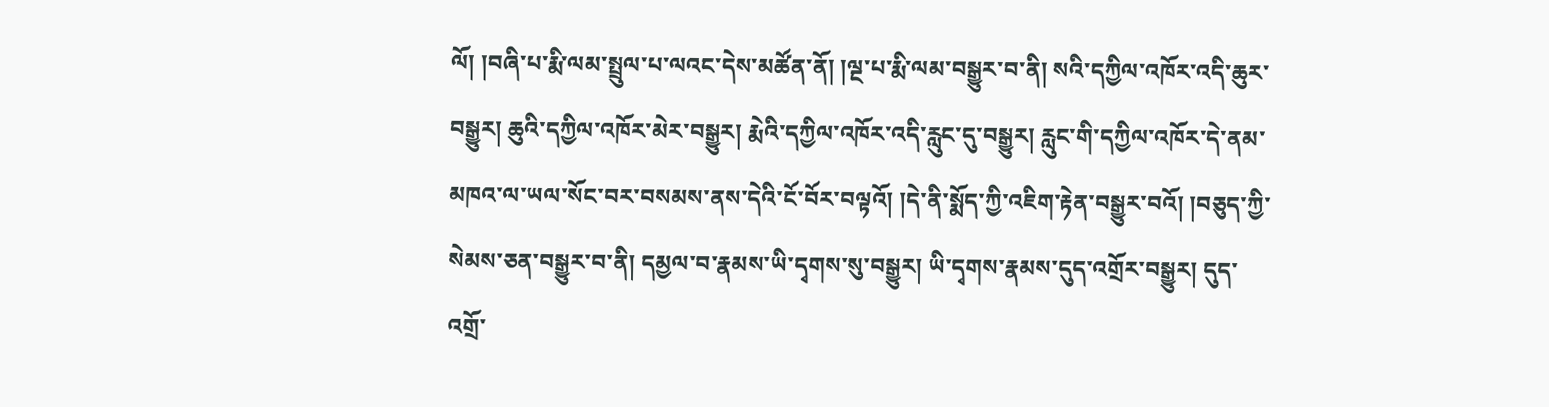ལོ། །བཞི་པ་རྨི་ལམ་སྤྲུལ་པ་ལའང་དེས་མཚོན་ནོ། །ལྔ་པ་རྨི་ལམ་བསྒྱུར་བ་ནི། སའི་དཀྱིལ་འཁོར་འདི་ཆུར་བསྒྱུར། ཆུའི་དཀྱིལ་འཁོར་མེར་བསྒྱུར། རྨེའི་དཀྱིལ་འཁོར་འདི་རླུང་དུ་བསྒྱུར། རླུང་གི་དཀྱིལ་འཁོར་དེ་ནམ་མཁའ་ལ་ཡལ་སོང་བར་བསམས་ནས་དེའི་ངོ་བོར་བལྟའོ། །དེ་ནི་སྨོད་ཀྱི་འཇིག་རྟེན་བསྒྱུར་བའོ། །བཅུད་ཀྱི་སེམས་ཅན་བསྒྱུར་བ་ནི། དམྱལ་བ་རྣམས་ཡི་དྭགས་སུ་བསྒྱུར། ཡི་དྭགས་རྣམས་དུད་འགྲོར་བསྒྱུར། དུད་འགྲོ་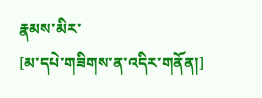རྣམས་མིར་
[མ་དཔེ་གཟིགས་ན་འདིར་གནོན།]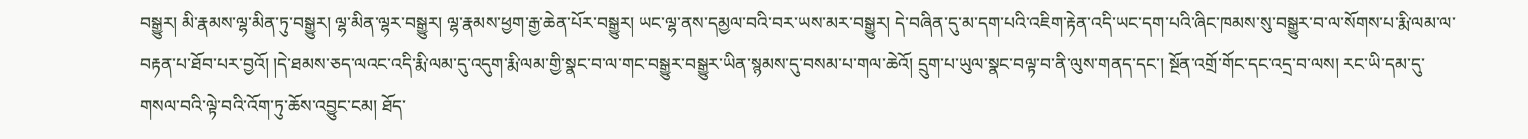བསྒྱུར། མི་རྣམས་ལྷ་མིན་ཏུ་བསྒྱུར། ལྷ་མིན་ལྷར་བསྒྱུར། ལྷ་རྣམས་ཕྱག་རྒྱ་ཆེན་པོར་བསྒྱུར། ཡང་ལྷ་ནས་དམྱལ་བའི་བར་ཡས་མར་བསྒྱུར། དེ་བཞིན་དུ་མ་དག་པའི་འཇིག་རྟེན་འདི་ཡང་དག་པའི་ཞིང་ཁམས་སུ་བསྒྱུར་བ་ལ་སོགས་པ་རྨི་ལམ་ལ་བརྟན་པ་ཐོབ་པར་བྱའོ། །དེ་ཐམས་ཅད་ལའང་འདི་རྨི་ལམ་དུ་འདུག་རྨི་ལམ་གྱི་སྣང་བ་ལ་གང་བསྒྱུར་བསྒྱུར་ཡིན་སྙམས་དུ་བསམ་པ་གལ་ཆེའོ། དྲུག་པ་ཡུལ་སྣང་བལྟ་བ་ནི་ལུས་གནད་དང་། སྔོན་འགྲོ་གོང་དང་འདྲ་བ་ལས། རང་ཡི་དམ་དུ་གསལ་བའི་ལྟེ་བའི་འོག་ཏུ་ཆོས་འབྱུང་ངམ། ཐོད་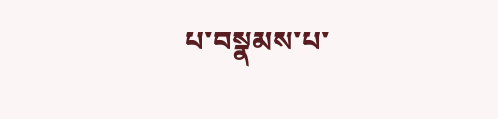པ་བསྣམས་པ་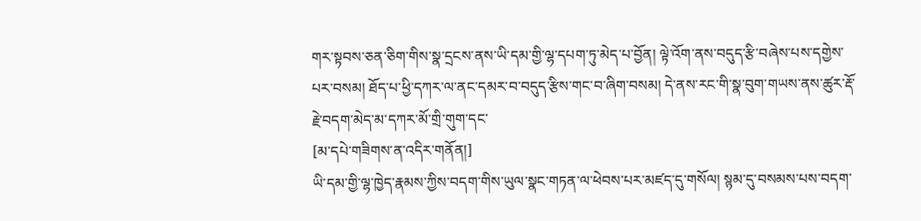གར་སྟབས་ཅན་ཅིག་གིས་སྣ་དྲངས་ནས་ཡི་དམ་གྱི་ལྷ་དཔག་ཏུ་མེད་པ་བྱོན། ལྟེ་འོག་ནས་བདུད་རྩི་བཞེས་པས་དགྱེས་པར་བསམ། ཐོད་པ་ཕྱི་དཀར་ལ་ནང་དམར་བ་བདུད་རྩིས་གང་བ་ཞིག་བསམ། དེ་ནས་རང་གི་སྣ་བུག་གཡས་ནས་ཚུར་རྡོ་རྗེ་བདག་མེད་མ་དཀར་མོ་གྲི་གུག་དང་
[མ་དཔེ་གཟིགས་ན་འདིར་གནོན།]
ཡི་དམ་གྱི་ལྷ་ཁྱེད་རྣམས་ཀྱིས་བདག་གིས་ཡུལ་སྣང་གཏན་ལ་ཕེབས་པར་མཛད་དུ་གསོལ། སྙམ་དུ་བསམས་པས་བདག་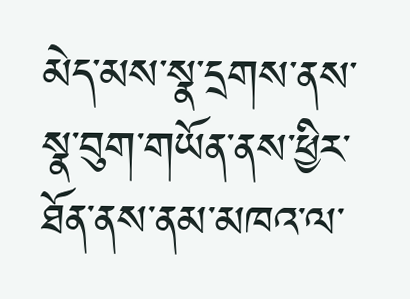མེད་མས་སྣ་དྲགས་ནས་སྣ་བུག་གཡོན་ནས་ཕྱིར་ཐོན་ནས་ནམ་མཁའ་ལ་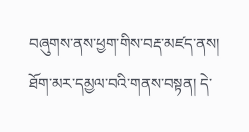བཞུགས་ནས་ཕྱག་གིས་བརྡ་མཛད་ནས། ཐོག་མར་དམྱལ་བའི་གནས་བསྟན། དེ་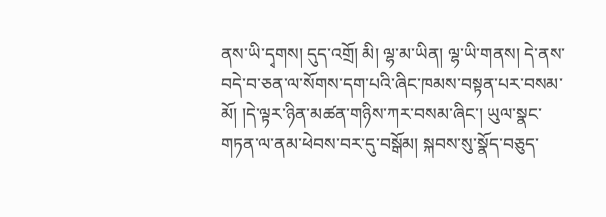ནས་ཡི་དྭགས། དུད་འགྲོ། མི། ལྷ་མ་ཡིན། ལྷ་ཡི་གནས། དེ་ནས་བདེ་བ་ཅན་ལ་སོགས་དག་པའི་ཞིང་ཁམས་བསྟན་པར་བསམ་མོ། །དེ་ལྟར་ཉིན་མཚན་གཉིས་ཀར་བསམ་ཞིང་། ཡུལ་སྣང་གཏན་ལ་ནམ་ཕེབས་བར་དུ་བསྒོམ། སྐབས་སུ་སྣོད་བཅུད་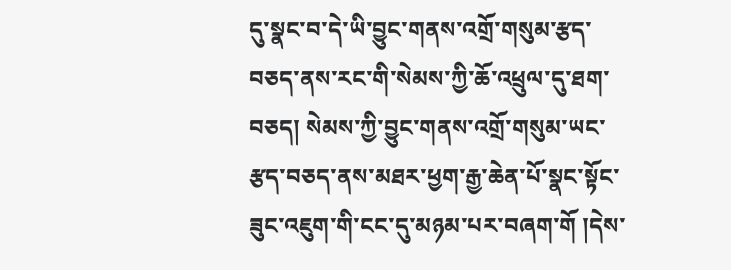དུ་སྣང་བ་དེ་ཡི་བྱུང་གནས་འགྲོ་གསུམ་རྩད་བཅད་ནས་རང་གི་སེམས་ཀྱི་ཆོ་འཕྲུལ་དུ་ཐག་བཅད། སེམས་ཀྱི་བྱུང་གནས་འགྲོ་གསུམ་ཡང་རྩད་བཅད་ནས་མཐར་ཕྱག་རྒྱ་ཆེན་པོ་སྣང་སྟོང་ཟུང་འཇུག་གི་ངང་དུ་མཉམ་པར་བཞག་གོ །དེས་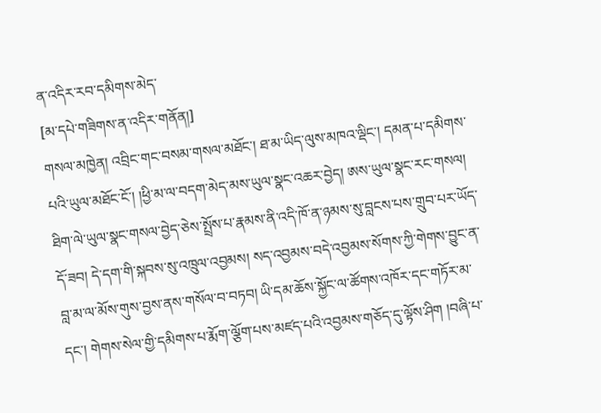ན་འདིར་རབ་དམིགས་མེད་
[མ་དཔེ་གཟིགས་ན་འདིར་གནོན།]
གསལ་མཁྱེན། འབྲིང་གང་བསམ་གསལ་མཐོང་། ཐ་མ་ཡིད་ལུས་མཁའ་ལྡིང་། དམན་པ་དམིགས་པའི་ཡུལ་མཐོང་ངོ་། །ཕྱི་མ་ལ་བདག་མེད་མས་ཡུལ་སྣང་འཆར་བྱེད། ཨས་ཡུལ་སྣང་རང་གསལ། ཐིག་ལེ་ཡུལ་སྣང་གསལ་བྱེད་ཅེས་སྤྲོས་པ་རྣམས་ནི་འདི་ཁོ་ན་ཉམས་སུ་བླངས་པས་གྲུབ་པར་ཡོད་དོ་ཟབ། དེ་དག་གི་སྐབས་སུ་འཁྲུལ་འབྱམས། སད་འབྱམས་བདེ་འབྱམས་སོགས་ཀྱི་གེགས་བྱུང་ན་བླ་མ་ལ་མོས་གུས་བྱས་ནས་གསོལ་བ་བཏབ། ཡི་དམ་ཆོས་སྐྱོང་ལ་ཚོགས་འཁོར་དང་གཏོར་མ་དང་། གེགས་སེལ་གྱི་དམིགས་པ་རྨོག་ལྕོག་པས་མཛད་པའི་འབྱམས་གཅོད་དུ་ལྟོས་ཤིག །བཞི་པ་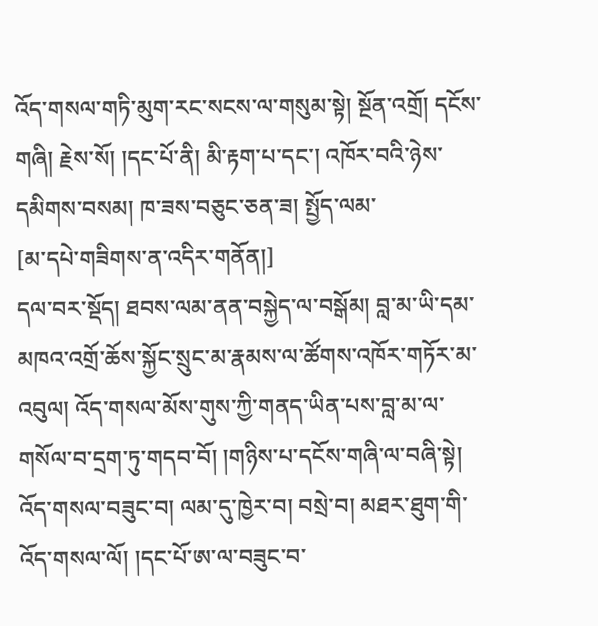འོད་གསལ་གཏི་མུག་རང་སངས་ལ་གསུམ་སྟེ། སྔོན་འགྲོ། དངོས་གཞི། རྗེས་སོ། །དང་པོ་ནི། མི་རྟག་པ་དང་། འཁོར་བའི་ཉེས་དམིགས་བསམ། ཁ་ཟས་བཅུང་ཅན་ཟ། སྤྱོད་ལམ་
[མ་དཔེ་གཟིགས་ན་འདིར་གནོན།]
དལ་བར་སྡོད། ཐབས་ལམ་ནན་བསྐྱེད་ལ་བསྒོམ། བླ་མ་ཡི་དམ་མཁའ་འགྲོ་ཆོས་སྐྱོང་སྲུང་མ་རྣམས་ལ་ཚོགས་འཁོར་གཏོར་མ་འབུལ། འོད་གསལ་མོས་གུས་ཀྱི་གནད་ཡིན་པས་བླ་མ་ལ་གསོལ་བ་དྲག་ཏུ་གདབ་བོ། །གཉིས་པ་དངོས་གཞི་ལ་བཞི་སྟེ། འོད་གསལ་བཟུང་བ། ལམ་དུ་ཁྱེར་བ། བསྲེ་བ། མཐར་ཐུག་གི་འོད་གསལ་ལོ། །དང་པོ་ཨ་ལ་བཟུང་བ་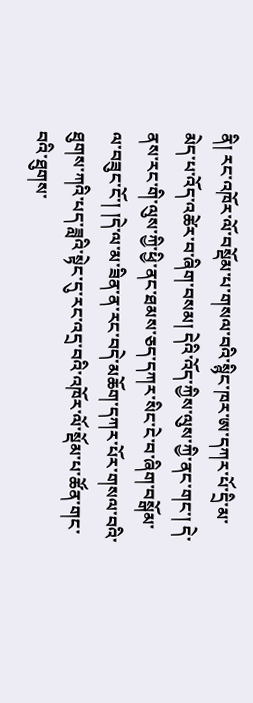ནི། རང་འཁོར་ལོ་བསྡོམ་པ་གསལ་བའི་སྙིང་ཁར་ཨ་དཀར་པོ་དྲི་མ་མེད་པ་འོད་འཚེར་བ་ཞིག་བསམ། དེའི་འོད་ཀྱིས་ལུས་ཀྱི་ནང་གང་། དེ་ནས་རང་གི་ལུས་ཀྱི་ཕྱི་ནང་ཐམས་ཅད་དཀར་སིང་ངེ་བ་ཞིག་བསྒོམ་ལ་བཟུང་ངོ་། །དེ་ལ་མ་ཟིན་ན་རང་བདེ་མཆོག་དཀར་པོར་གསལ་བའི་ཐུགས་ཀའི་པད་ཟླའི་སྟེང་དུ་རང་འདྲ་བའི་འཁོར་ལོ་སྡོམ་པ་ཚོན་གང་བའི་ཐུགས་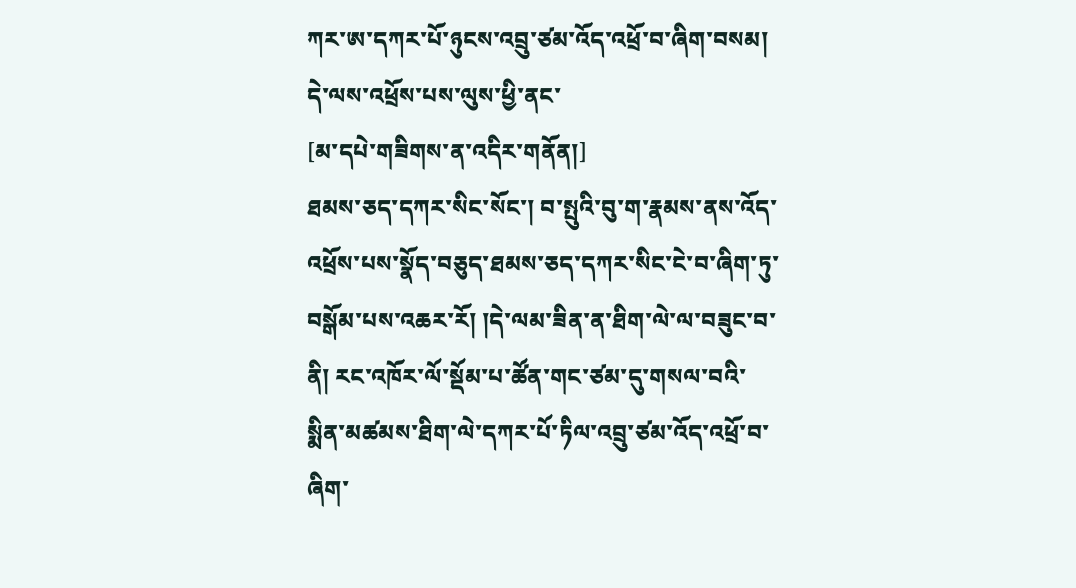ཀར་ཨ་དཀར་པོ་ཉུངས་འབྲུ་ཙམ་འོད་འཕྲོ་བ་ཞིག་བསམ། དེ་ལས་འཕྲོས་པས་ལུས་ཕྱི་ནང་
[མ་དཔེ་གཟིགས་ན་འདིར་གནོན།]
ཐམས་ཅད་དཀར་སིང་སོང་། བ་སྤུའི་བུ་ག་རྣམས་ནས་འོད་འཕྲོས་པས་སྣོད་བཅུད་ཐམས་ཅད་དཀར་སིང་ངེ་བ་ཞིག་ཏུ་བསྒོམ་པས་འཆར་རོ། །དེ་ལམ་ཟིན་ན་ཐིག་ལེ་ལ་བཟུང་བ་ནི། རང་འཁོར་ལོ་སྡོམ་པ་ཚོན་གང་ཙམ་དུ་གསལ་བའི་སྨིན་མཚམས་ཐིག་ལེ་དཀར་པོ་ཏིལ་འབྲུ་ཙམ་འོད་འཕྲོ་བ་ཞིག་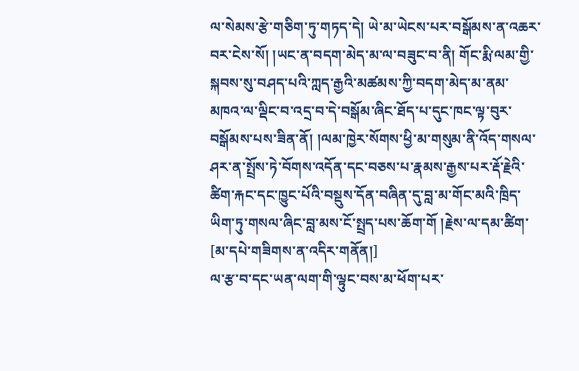ལ་སེམས་རྩེ་གཅིག་ཏུ་གཏད་དེ། ཡེ་མ་ཡེངས་པར་བསྒོམས་ན་འཆར་བར་ངེས་སོ། །ཡང་ན་བདག་མེད་མ་ལ་བཟུང་བ་ནི། གོང་རྨི་ལམ་གྱི་སྐབས་སུ་བཤད་པའི་ཀླད་རྒྱའི་མཚམས་ཀྱི་བདག་མེད་མ་ནམ་མཁའ་ལ་ལྡིང་བ་འདྲ་བ་དེ་བསྒོམ་ཞིང་ཐོད་པ་དུང་ཁང་ལྟ་བུར་བསྒོམས་པས་ཟིན་ནོ། །ལམ་ཁྱེར་སོགས་ཕྱི་མ་གསུམ་ནི་འོད་གསལ་ཤར་ན་སྤྲོས་ཏེ་བོགས་འདོན་དང་བཅས་པ་རྣམས་རྒྱས་པར་རྡོ་རྗེའི་ཚིག་རྐང་དང་ཁྱུང་པོའི་བསྡུས་དོན་བཞིན་དུ་བླ་མ་གོང་མའི་ཁྲིད་ཡིག་ཏུ་གསལ་ཞིང་བླ་མས་ངོ་སྤྲད་པས་ཆོག་གོ །རྗེས་ལ་དམ་ཚིག་
[མ་དཔེ་གཟིགས་ན་འདིར་གནོན།]
ལ་རྩ་བ་དང་ཡན་ལག་གི་ལྟུང་བས་མ་ཕོག་པར་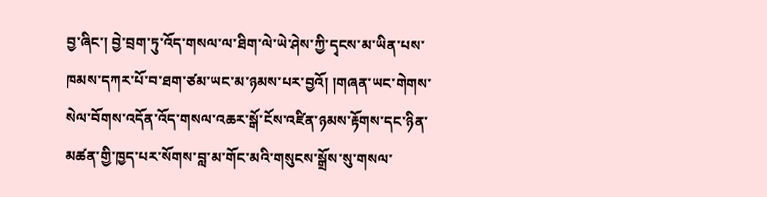བྱ་ཞིང་། བྱེ་བྲག་ཏུ་འོད་གསལ་ལ་ཐིག་ལེ་ཡེ་ཤེས་ཀྱི་དྭངས་མ་ཡིན་པས་ཁམས་དཀར་པོ་བ་ཐག་ཙམ་ཡང་མ་ཉམས་པར་བྱའོ། །གཞན་ཡང་གེགས་སེལ་བོགས་འདོན་འོད་གསལ་འཆར་སྒོ་ངོས་འཛིན་ཉམས་རྟོགས་དང་ཉིན་མཚན་གྱི་ཁྱད་པར་སོགས་བླ་མ་གོང་མའི་གསུངས་སྒྲོས་སུ་གསལ་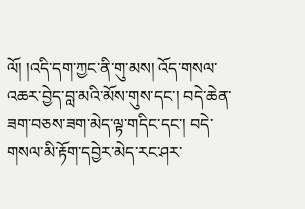ལོ། །འདི་དག་ཀྱང་ནི་གུ་མས། འོད་གསལ་འཆར་བྱེད་བླ་མའི་མོས་གུས་དང་། བདེ་ཆེན་ཟག་བཅས་ཟག་མེད་ལྟ་གདིང་དང་། བདེ་གསལ་མི་རྟོག་དབྱེར་མེད་རང་ཤར་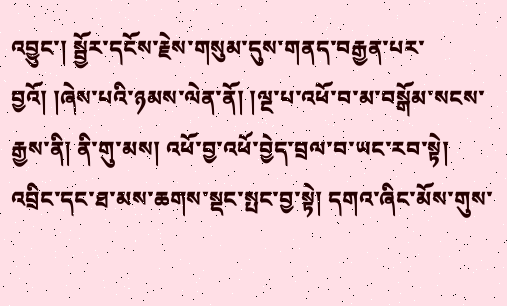འབྱུང་། སྦྱོར་དངོས་རྗེས་གསུམ་དུས་གནད་བརྒྱན་པར་བྱའོ། །ཞེས་པའི་ཉམས་ལེན་ནོ། །ལྔ་པ་འཕོ་བ་མ་བསྒོམ་སངས་རྒྱས་ནི། ནི་གུ་མས། འཕོ་བྱ་འཕོ་བྱེད་བྲལ་བ་ཡང་རབ་སྟེ། འབྲིང་དང་ཐ་མས་ཆགས་སྡང་སྤང་བྱ་སྟེ། དགའ་ཞིང་མོས་གུས་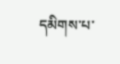དམིགས་པ་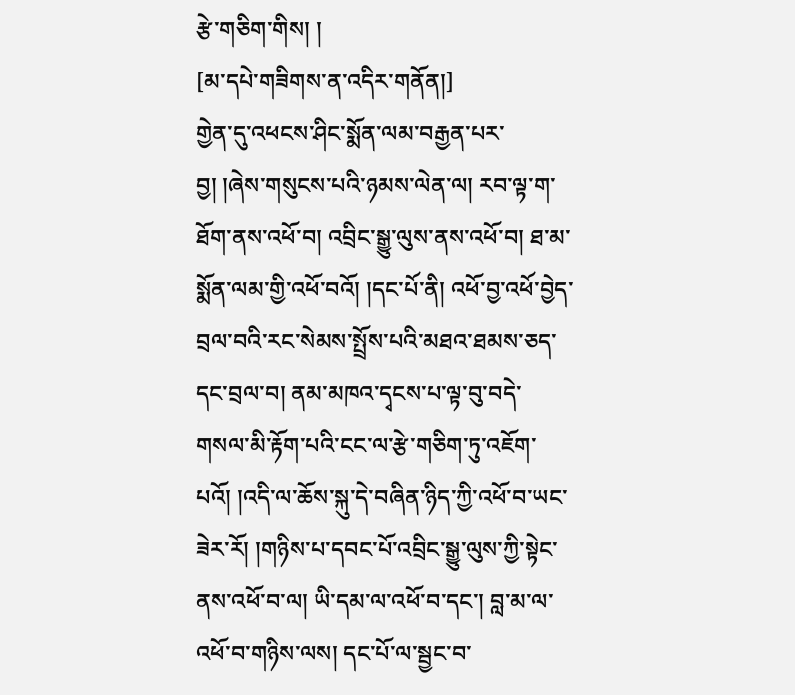རྩེ་གཅིག་གིས། །
[མ་དཔེ་གཟིགས་ན་འདིར་གནོན།]
གྱེན་དུ་འཕངས་ཤིང་སྨོན་ལམ་བརྒྱན་པར་བྱ། །ཞེས་གསུངས་པའི་ཉམས་ལེན་ལ། རབ་ལྟ་ག་ཐོག་ནས་འཕོ་བ། འབྲིང་སྒྱུ་ལུས་ནས་འཕོ་བ། ཐ་མ་སྨོན་ལམ་གྱི་འཕོ་བའོ། །དང་པོ་ནི། འཕོ་བྱ་འཕོ་བྱེད་བྲལ་བའི་རང་སེམས་སྤྲོས་པའི་མཐའ་ཐམས་ཅད་དང་བྲལ་བ། ནམ་མཁའ་དྭངས་པ་ལྟ་བུ་བདེ་གསལ་མི་རྟོག་པའི་ངང་ལ་རྩེ་གཅིག་ཏུ་འཇོག་པའོ། །འདི་ལ་ཆོས་སྐུ་དེ་བཞིན་ཉིད་ཀྱི་འཕོ་བ་ཡང་ཟེར་རོ། །གཉིས་པ་དབང་པོ་འབྲིང་སྒྱུ་ལུས་ཀྱི་སྟེང་ནས་འཕོ་བ་ལ། ཡི་དམ་ལ་འཕོ་བ་དང་། བླ་མ་ལ་འཕོ་བ་གཉིས་ལས། དང་པོ་ལ་སྦྱང་བ་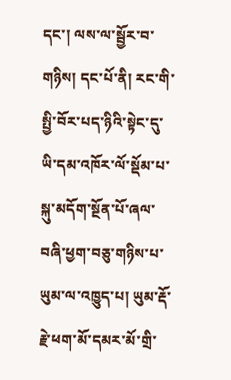དང་། ལས་ལ་སྦྱོར་བ་གཉིས། དང་པོ་ནི། རང་གི་སྤྱི་བོར་པད་ཉིའི་སྟེང་དུ་ཡི་དམ་འཁོར་ལོ་སྡོམ་པ་སྐུ་མདོག་སྔོན་པོ་ཞལ་བཞི་ཕྱག་བཅུ་གཉིས་པ་ཡུམ་ལ་འཁྱུད་པ། ཡུམ་རྡོ་རྗེ་ཕག་མོ་དམར་མོ་གྲི་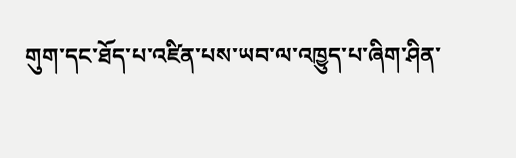གུག་དང་ཐོད་པ་འཛིན་པས་ཡབ་ལ་འཁྱུད་པ་ཞིག་ཤིན་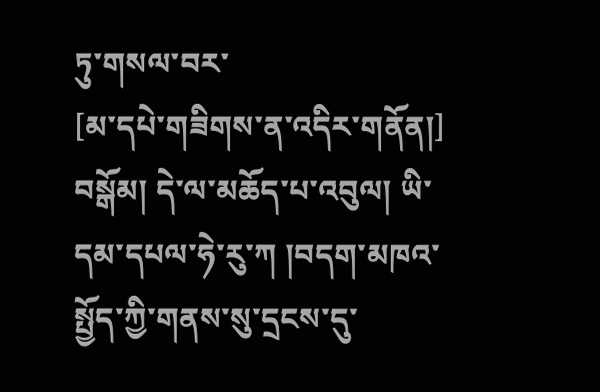ཏུ་གསལ་བར་
[མ་དཔེ་གཟིགས་ན་འདིར་གནོན།]
བསྒོམ། དེ་ལ་མཆོད་པ་འབུལ། ཡི་དམ་དཔལ་ཧེ་རུ་ཀ །བདག་མཁའ་སྤྱོད་ཀྱི་གནས་སུ་དྲངས་དུ་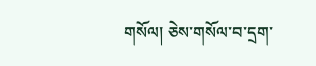གསོལ། ཅེས་གསོལ་བ་དྲག་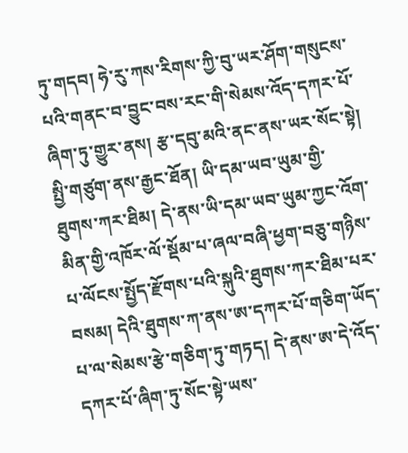ཏུ་གདབ། ཧེ་རུ་ཀས་རིགས་ཀྱི་བུ་ཡར་ཤོག་གསུངས་པའི་གནང་བ་བྱུང་བས་རང་གི་སེམས་འོད་དཀར་པོ་ཞིག་ཏུ་གྱུར་ནས། རྩ་དབུ་མའི་ནང་ནས་ཡར་སོང་སྟེ། སྤྱི་གཙུག་ནས་རྒྱང་ཐོན། ཡི་དམ་ཡབ་ཡུམ་གྱི་ཐུགས་ཀར་ཐིམ། དེ་ནས་ཡི་དམ་ཡབ་ཡུམ་ཀྱང་འོག་མིན་གྱི་འཁོར་ལོ་སྡོམ་པ་ཞལ་བཞི་ཕྱག་བཅུ་གཉིས་པ་ལོངས་སྤྱོད་རྫོགས་པའི་སྐུའི་ཐུགས་ཀར་ཐིམ་པར་བསམ། དེའི་ཐུགས་ཀ་ནས་ཨ་དཀར་པོ་གཅིག་ཡོད་པ་ལ་སེམས་རྩེ་གཅིག་ཏུ་གཏད། དེ་ནས་ཨ་དེ་འོད་དཀར་པོ་ཞིག་ཏུ་སོང་སྟེ་ཡས་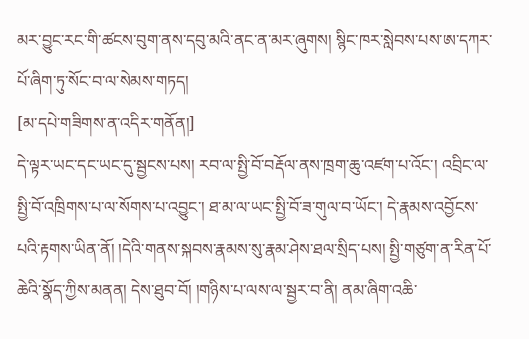མར་བྱུང་རང་གི་ཚངས་བུག་ནས་དབུ་མའི་ནང་ན་མར་ཞུགས། སྙིང་ཁར་སླེབས་པས་ཨ་དཀར་པོ་ཞིག་ཏུ་སོང་བ་ལ་སེམས་གཏད།
[མ་དཔེ་གཟིགས་ན་འདིར་གནོན།]
དེ་ལྟར་ཡང་དང་ཡང་དུ་སྦྱངས་པས། རབ་ལ་སྤྱི་བོ་བརྡོལ་ནས་ཁྲག་ཆུ་འཛག་པ་འོང་། འབྲིང་ལ་སྤྱི་བོ་འཁྲིགས་པ་ལ་སོགས་པ་འབྱུང་། ཐ་མ་ལ་ཡང་སྤྱི་བོ་ཟ་གུལ་བ་ཡོང་། དེ་རྣམས་འབྱོངས་པའི་རྟགས་ཡིན་ནོ། །དེའི་གནས་སྐབས་རྣམས་སུ་རྣམ་ཤེས་ཐལ་སྲིད་པས། སྤྱི་གཙུག་ན་རིན་པོ་ཆེའི་སྣོད་ཀྱིས་མནན། དེས་ཐུབ་བོ། །གཉིས་པ་ལས་ལ་སྦྱར་བ་ནི། ནམ་ཞིག་འཆི་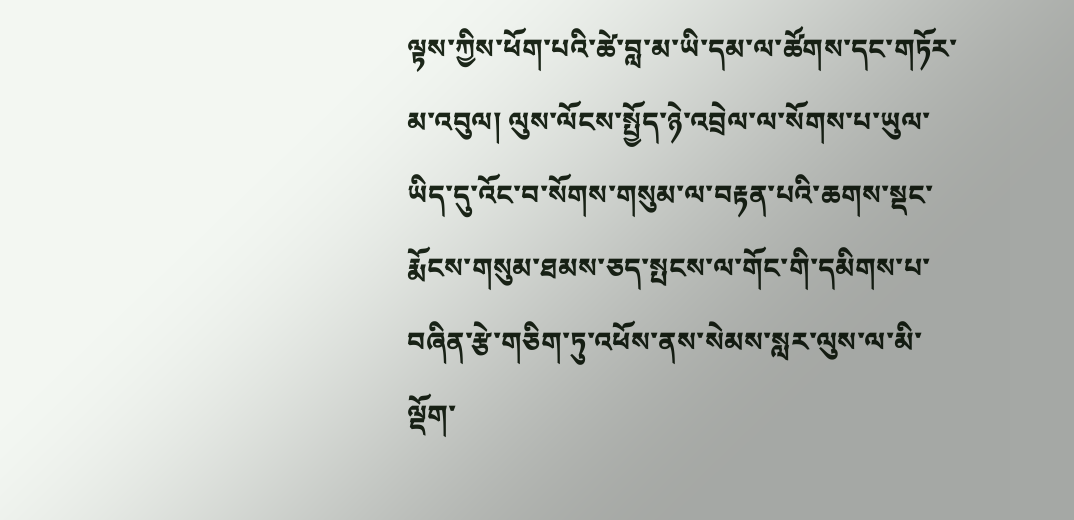ལྟས་ཀྱིས་ཕོག་པའི་ཚེ་བླ་མ་ཡི་དམ་ལ་ཚོགས་དང་གཏོར་མ་འབུལ། ལུས་ལོངས་སྤྱོད་ཉེ་འབྲེལ་ལ་སོགས་པ་ཡུལ་ཡིད་དུ་འོང་བ་སོགས་གསུམ་ལ་བརྟན་པའི་ཆགས་སྡང་རྨོངས་གསུམ་ཐམས་ཅད་སྤངས་ལ་གོང་གི་དམིགས་པ་བཞིན་རྩེ་གཅིག་ཏུ་འཕོས་ནས་སེམས་སླར་ལུས་ལ་མི་ལྡོག་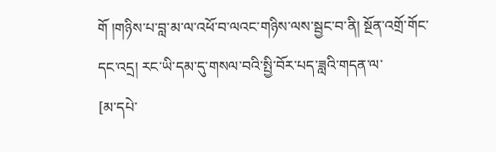གོ །གཉིས་པ་བླ་མ་ལ་འཕོ་བ་ལའང་གཉིས་ལས་སྦྱང་བ་ནི། སྔོན་འགྲོ་གོང་དང་འདྲ། རང་ཡི་དམ་དུ་གསལ་བའི་སྤྱི་བོར་པད་ཟླའི་གདན་ལ་
[མ་དཔེ་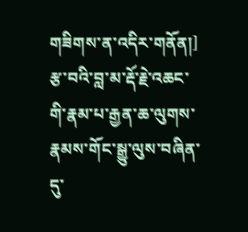གཟིགས་ན་འདིར་གནོན།]
རྩ་བའི་བླ་མ་རྡོ་རྗེ་འཆང་གི་རྣམ་པ་རྒྱན་ཆ་ལུགས་རྣམས་གོང་སྒྱུ་ལུས་བཞིན་དུ་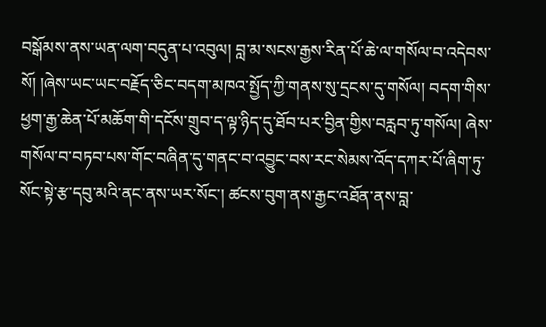བསྒོམས་ནས་ཡན་ལག་བདུན་པ་འབུལ། བླ་མ་སངས་རྒྱས་རིན་པོ་ཆེ་ལ་གསོལ་བ་འདེབས་སོ། །ཞེས་ཡང་ཡང་བརྗོད་ཅིང་བདག་མཁའ་སྤྱོད་ཀྱི་གནས་སུ་དྲངས་དུ་གསོལ། བདག་གིས་ཕྱག་རྒྱ་ཆེན་པོ་མཆོག་གི་དངོས་གྲུབ་ད་ལྟ་ཉིད་དུ་ཐོབ་པར་བྱིན་གྱིས་བརླབ་ཏུ་གསོལ། ཞེས་གསོལ་བ་བཏབ་པས་གོང་བཞིན་དུ་གནང་བ་འབྱུང་བས་རང་སེམས་འོད་དཀར་པོ་ཞིག་ཏུ་སོང་སྟེ་རྩ་དབུ་མའི་ནང་ནས་ཡར་སོང་། ཚངས་བུག་ནས་རྒྱང་འཐོན་ནས་བླ་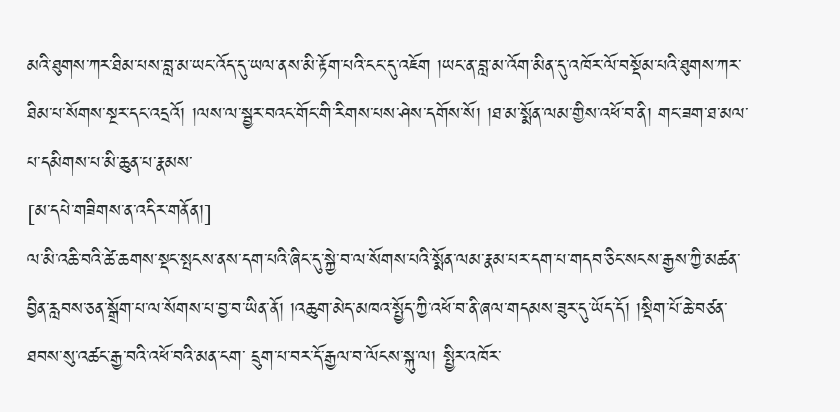མའི་ཐུགས་ཀར་ཐིམ་པས་བླ་མ་ཡང་འོད་དུ་ཡལ་ནས་མི་རྟོག་པའི་ངང་དུ་འཇོག །ཡང་ན་བླ་མ་འོག་མིན་དུ་འཁོར་ལོ་བསྡོམ་པའི་ཐུགས་ཀར་ཐིམ་པ་སོགས་སྔར་དང་འདྲའོ། །ལས་ལ་སྦྱར་བའང་གོང་གི་རིགས་པས་ཤེས་དགོས་སོ། །ཐ་མ་སྨོན་ལམ་གྱིས་འཕོ་བ་ནི། གང་ཟག་ཐ་མལ་པ་དམིགས་པ་མི་ཆུན་པ་རྣམས་
[མ་དཔེ་གཟིགས་ན་འདིར་གནོན།]
ལ་མི་འཆི་བའི་ཚེ་ཆགས་སྡང་སྤངས་ནས་དག་པའི་ཞིང་དུ་སྐྱེ་བ་ལ་སོགས་པའི་སྨོན་ལམ་རྣམ་པར་དག་པ་གདབ་ཅིང་སངས་རྒྱས་ཀྱི་མཚན་བྱིན་རླབས་ཅན་སྒྲོག་པ་ལ་སོགས་པ་བྱ་བ་ཡིན་ནོ། །འཆུག་མེད་མཁའ་སྤྱོད་ཀྱི་འཕོ་བ་ནི་ཞལ་གདམས་ཟུར་དུ་ཡོད་དོ། །སྡིག་པོ་ཆེ་བཙན་ཐབས་སུ་འཚང་རྒྱ་བའི་འཕོ་བའི་མན་ངག་ དྲུག་པ་བར་དོ་རྒྱལ་བ་ལོངས་སྐུ་ལ། སྤྱིར་འཁོར་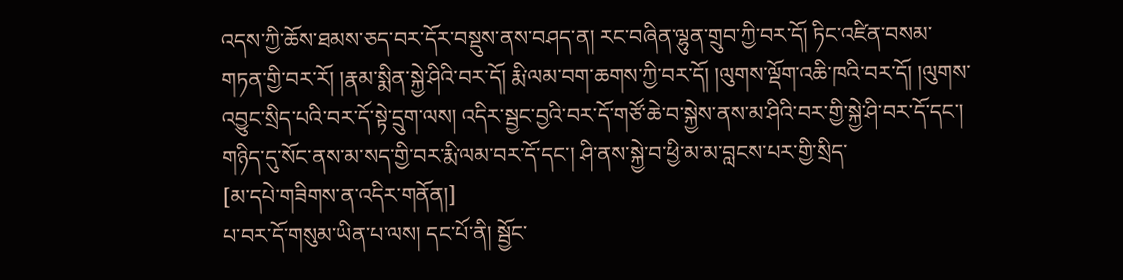འདས་ཀྱི་ཆོས་ཐམས་ཅད་བར་དོར་བསྡུས་ནས་བཤད་ན། རང་བཞིན་ལྷུན་གྲུབ་ཀྱི་བར་དོ། ཏིང་འཛིན་བསམ་གཏན་གྱི་བར་རོ། །རྣམ་སྨིན་སྐྱེ་ཤིའི་བར་དོ། རྨི་ལམ་བག་ཆགས་ཀྱི་བར་དོ། །ལུགས་ལྡོག་འཆི་ཁའི་བར་དོ། །ལུགས་འབྱུང་སྲིད་པའི་བར་དོ་སྟེ་དྲུག་ལས། འདིར་སྦྱང་བྱའི་བར་དོ་གཙོ་ཆེ་བ་སྐྱེས་ནས་མ་ཤིའི་བར་གྱི་སྐྱེ་ཤི་བར་དོ་དང་། གཉིད་དུ་སོང་ནས་མ་སད་གྱི་བར་རྨི་ལམ་བར་དོ་དང་། ཤི་ནས་སྐྱེ་བ་ཕྱི་མ་མ་བླངས་པར་གྱི་སྲིད་
[མ་དཔེ་གཟིགས་ན་འདིར་གནོན།]
པ་བར་དོ་གསུམ་ཡིན་པ་ལས། དང་པོ་ནི། སྦྱོང་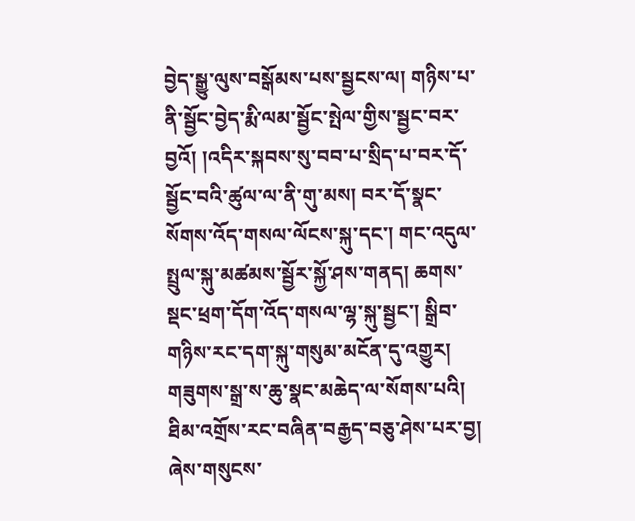བྱེད་སྒྱུ་ལུས་བསྒོམས་པས་སྦྱངས་ལ། གཉིས་པ་ནི་སྦྱོང་བྱེད་རྨི་ལམ་སྦྱོང་སྤེལ་གྱིས་སྦྱང་བར་བྱའོ། །འདིར་སྐབས་སུ་བབ་པ་སྲིད་པ་བར་དོ་སྦྱོང་བའི་ཚུལ་ལ་ནི་གུ་མས། བར་དོ་སྣང་སོགས་འོད་གསལ་ལོངས་སྐུ་དང་། གང་འདུལ་སྤྲུལ་སྐུ་མཚམས་སྦྱོར་སྐྱོ་ཤས་གནད། ཆགས་སྡང་ཕྲག་དོག་འོད་གསལ་ལྷ་སྐུ་སྦྱང་། སྒྲིབ་གཉིས་རང་དག་སྐུ་གསུམ་མངོན་དུ་འགྱུར། གཟུགས་སྒྲ་ས་ཆུ་སྣང་མཆེད་ལ་སོགས་པའི། ཐིམ་འགྲོས་རང་བཞིན་བརྒྱད་བཅུ་ཤེས་པར་བྱ། ཞེས་གསུངས་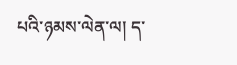པའི་ཉམས་ལེན་ལ། ད་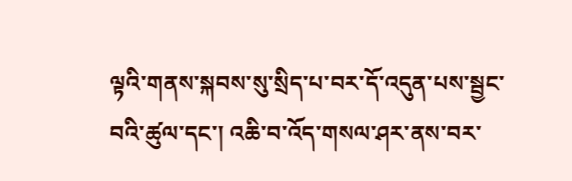ལྟའི་གནས་སྐབས་སུ་སྲིད་པ་བར་དོ་འདུན་པས་སྦྱང་བའི་ཚུལ་དང་། འཆི་བ་འོད་གསལ་ཤར་ནས་བར་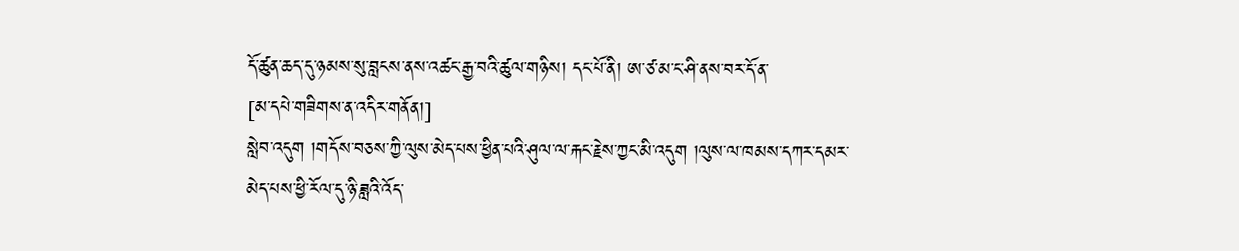དོ་ཚུན་ཆད་དུ་ཉམས་སུ་བླངས་ནས་འཚང་རྒྱ་བའི་ཚུལ་གཉིས། དང་པོ་ནི། ཨ་ཙ་མ་ང་ཤི་ནས་བར་དོ་ན་
[མ་དཔེ་གཟིགས་ན་འདིར་གནོན།]
སླེབ་འདུག །གདོས་བཅས་ཀྱི་ལུས་མེད་པས་ཕྱིན་པའི་ཤུལ་ལ་རྐང་རྗེས་ཀྱང་མི་འདུག །ལུས་ལ་ཁམས་དཀར་དམར་མེད་པས་ཕྱི་རོལ་དུ་ཉི་ཟླའི་འོད་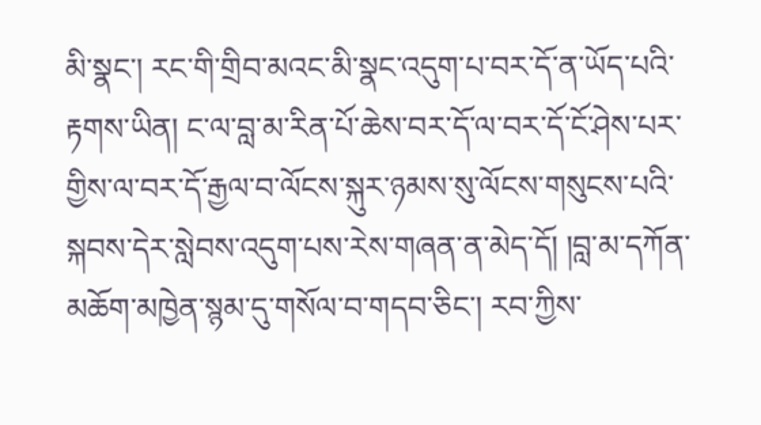མི་སྣང་། རང་གི་གྲིབ་མའང་མི་སྣང་འདུག་པ་བར་དོ་ན་ཡོད་པའི་རྟགས་ཡིན། ང་ལ་བླ་མ་རིན་པོ་ཆེས་བར་དོ་ལ་བར་དོ་ངོ་ཤེས་པར་གྱིས་ལ་བར་དོ་རྒྱལ་བ་ལོངས་སྐུར་ཉམས་སུ་ལོངས་གསུངས་པའི་སྐབས་དེར་སླེབས་འདུག་པས་རེས་གཞན་ན་མེད་དོ། །བླ་མ་དཀོན་མཆོག་མཁྱེན་སྙམ་དུ་གསོལ་བ་གདབ་ཅིང་། རབ་ཀྱིས་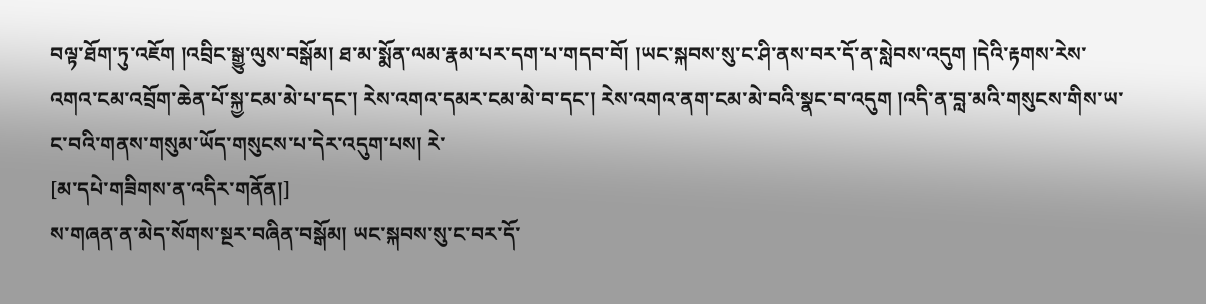བལྟ་ཐོག་ཏུ་འཇོག །འབྲིང་སྒྱུ་ལུས་བསྒོམ། ཐ་མ་སྨོན་ལམ་རྣམ་པར་དག་པ་གདབ་བོ། །ཡང་སྐབས་སུ་ང་ཤི་ནས་བར་དོ་ན་སླེབས་འདུག །དེའི་རྟགས་རེས་འགའ་ངམ་འབྲོག་ཆེན་པོ་སྐྱ་ངམ་མེ་པ་དང་། རེས་འགའ་དམར་ངམ་མེ་བ་དང་། རེས་འགའ་ནག་ངམ་མེ་བའི་སྣང་བ་འདུག །འདི་ན་བླ་མའི་གསུངས་གིས་ཡ་ང་བའི་གནས་གསུམ་ཡོད་གསུངས་པ་དེར་འདུག་པས། རེ་
[མ་དཔེ་གཟིགས་ན་འདིར་གནོན།]
ས་གཞན་ན་མེད་སོགས་སྔར་བཞིན་བསྒོམ། ཡང་སྐབས་སུ་ང་བར་དོ་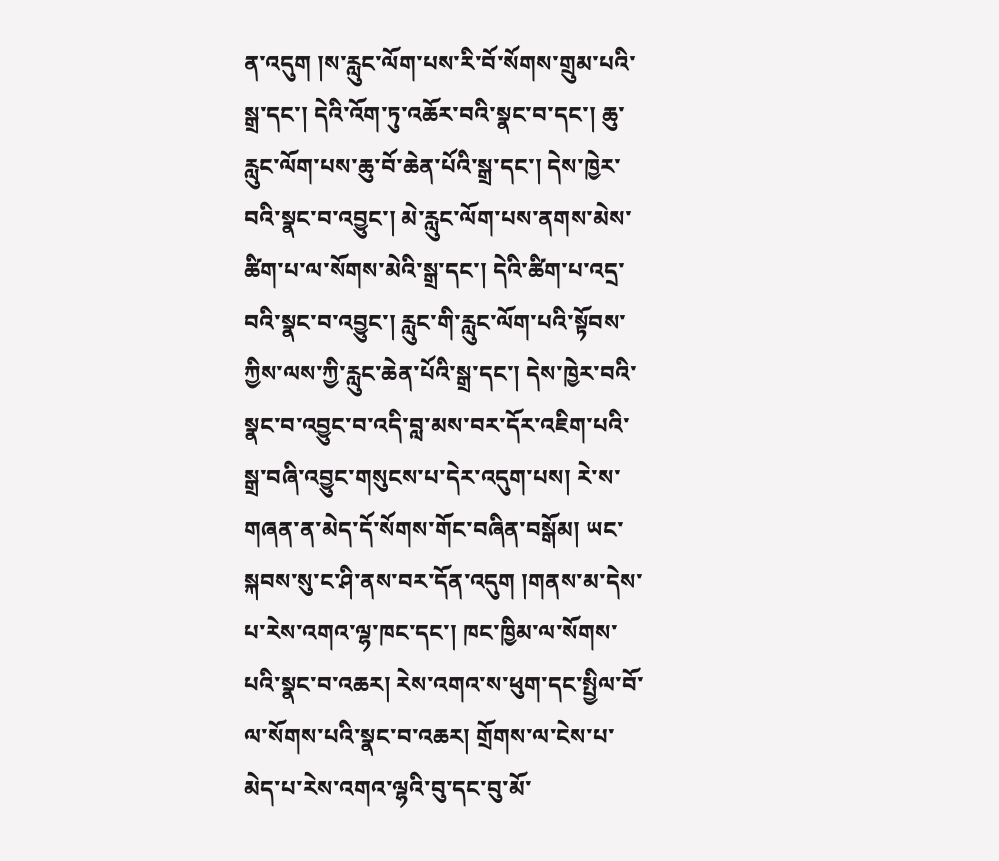ན་འདུག །ས་རླུང་ལོག་པས་རི་བོ་སོགས་གྲུམ་པའི་སྒྲ་དང་། དེའི་འོག་ཏུ་འཆོར་བའི་སྣང་བ་དང་། ཆུ་རླུང་ལོག་པས་ཆུ་བོ་ཆེན་པོའི་སྒྲ་དང་། དེས་ཁྱེར་བའི་སྣང་བ་འབྱུང་། མེ་རླུང་ལོག་པས་ནགས་མེས་ཚིག་པ་ལ་སོགས་མེའི་སྒྲ་དང་། དེའི་ཚིག་པ་འདྲ་བའི་སྣང་བ་འབྱུང་། རླུང་གི་རླུང་ལོག་པའི་སྟོབས་ཀྱིས་ལས་ཀྱི་རླུང་ཆེན་པོའི་སྒྲ་དང་། དེས་ཁྱེར་བའི་སྣང་བ་འབྱུང་བ་འདི་བླ་མས་བར་དོར་འཇིག་པའི་སྒྲ་བཞི་འབྱུང་གསུངས་པ་དེར་འདུག་པས། རེ་ས་གཞན་ན་མེད་དོ་སོགས་གོང་བཞིན་བསྒོམ། ཡང་སྐབས་སུ་ང་ཤི་ནས་བར་དོན་འདུག །གནས་མ་དེས་པ་རེས་འགའ་ལྷ་ཁང་དང་། ཁང་ཁྱིམ་ལ་སོགས་པའི་སྣང་བ་འཆར། རེས་འགའ་ས་ཕུག་དང་སྤྱིལ་བོ་ལ་སོགས་པའི་སྣང་བ་འཆར། གྲོགས་ལ་ངེས་པ་མེད་པ་རེས་འགའ་ལྷའི་བུ་དང་བུ་མོ་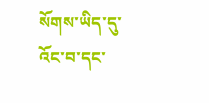སོགས་ཡིད་དུ་འོང་བ་དང་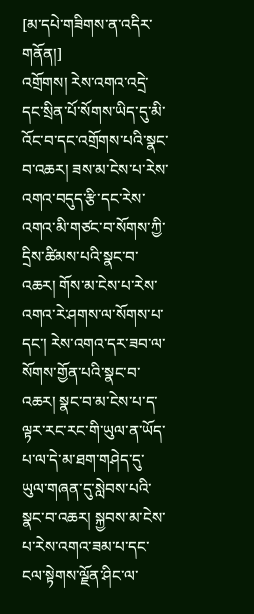[མ་དཔེ་གཟིགས་ན་འདིར་གནོན།]
འགྲོགས། རེས་འགའ་འདྲེ་དང་སྲིན་པོ་སོགས་ཡིད་དུ་མི་འོང་བ་དང་འགྲོགས་པའི་སྣང་བ་འཆར། ཟས་མ་ངེས་པ་རེས་འགའ་བདུད་རྩི་དང་རེས་འགའ་མི་གཙང་བ་སོགས་ཀྱི་དྲིས་ཚིམས་པའི་སྣང་བ་འཆར། གོས་མ་ངེས་པ་རེས་འགའ་རེ་ཤགས་ལ་སོགས་པ་དང་། རེས་འགའ་དར་ཟབ་ལ་སོགས་གྱོན་པའི་སྣང་བ་འཆར། སྣང་བ་མ་ངེས་པ་ད་ལྟར་རང་རང་གི་ཡུལ་ན་ཡོད་པ་ལ་དེ་མ་ཐག་གཤེད་དུ་ཡུལ་གཞན་དུ་སླེབས་པའི་སྣང་བ་འཆར། སྐྱབས་མ་ངེས་པ་རེས་འགའ་ཟམ་པ་དང་ངལ་སྟེགས་ལྗོན་ཤིང་ལ་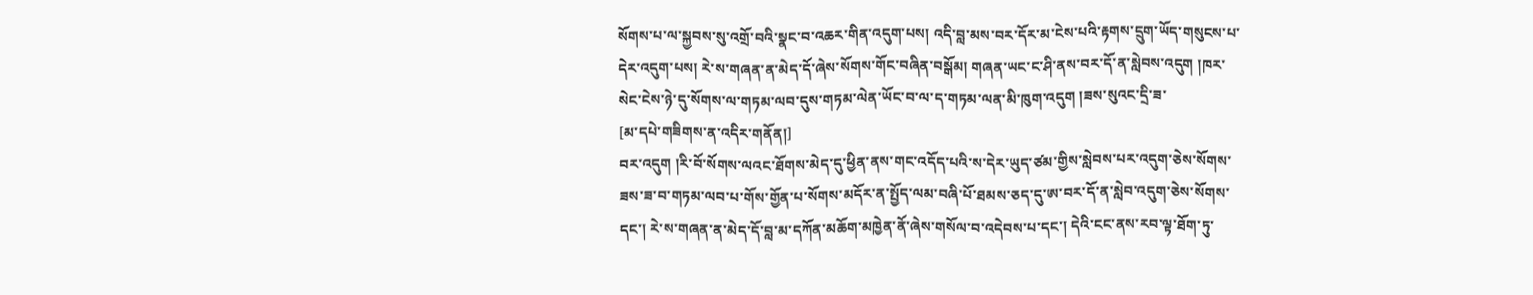སོགས་པ་ལ་སྐྱབས་སུ་འགྲོ་བའི་སྣང་བ་འཆར་གིན་འདུག་པས། འདི་བླ་མས་བར་དོར་མ་ངེས་པའི་རྟགས་དྲུག་ཡོད་གསུངས་པ་དེར་འདུག་པས། རེ་ས་གཞན་ན་མེད་དོ་ཞེས་སོགས་གོང་བཞིན་བསྒོམ། གཞན་ཡང་ང་ཤི་ནས་བར་དོ་ན་སླེབས་འདུག །ཁར་སེང་ངེས་ཉེ་དུ་སོགས་ལ་གཏམ་ལབ་དུས་གཏམ་ལེན་ཡོང་བ་ལ་ད་གཏམ་ལན་མི་ཁུག་འདུག །ཟས་སུའང་དྲི་ཟ་
[མ་དཔེ་གཟིགས་ན་འདིར་གནོན།]
བར་འདུག །རི་བོ་སོགས་ལའང་ཐོགས་མེད་དུ་ཕྱིན་ནས་གང་འདོད་པའི་ས་དེར་ཡུད་ཙམ་གྱིས་སླེབས་པར་འདུག་ཅེས་སོགས་ཟས་ཟ་བ་གཏམ་ལབ་པ་གོས་གྱོན་པ་སོགས་མདོར་ན་སྤྱོད་ལམ་བཞི་པོ་ཐམས་ཅད་དུ་ཨ་བར་དོ་ན་སླེབ་འདུག་ཅེས་སོགས་དང་། རེ་ས་གཞན་ན་མེད་དོ་བླ་མ་དཀོན་མཆོག་མཁྱེན་ནོ་ཞེས་གསོལ་བ་འདེབས་པ་དང་། དེའི་ངང་ནས་རབ་ལྟ་ཐོག་ཏུ་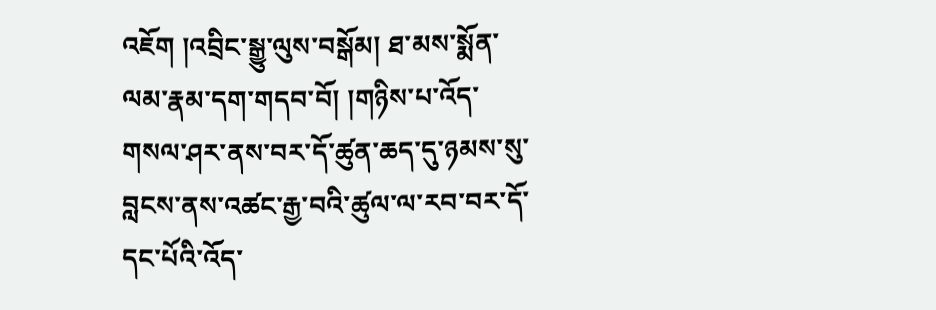འཇོག །འབྲིང་སྒྱུ་ལུས་བསྒོམ། ཐ་མས་སྨོན་ལམ་རྣམ་དག་གདབ་བོ། །གཉིས་པ་འོད་གསལ་ཤར་ནས་བར་དོ་ཚུན་ཆད་དུ་ཉམས་སུ་བླངས་ནས་འཚང་རྒྱ་བའི་ཚུལ་ལ་རབ་བར་དོ་དང་པོའི་འོད་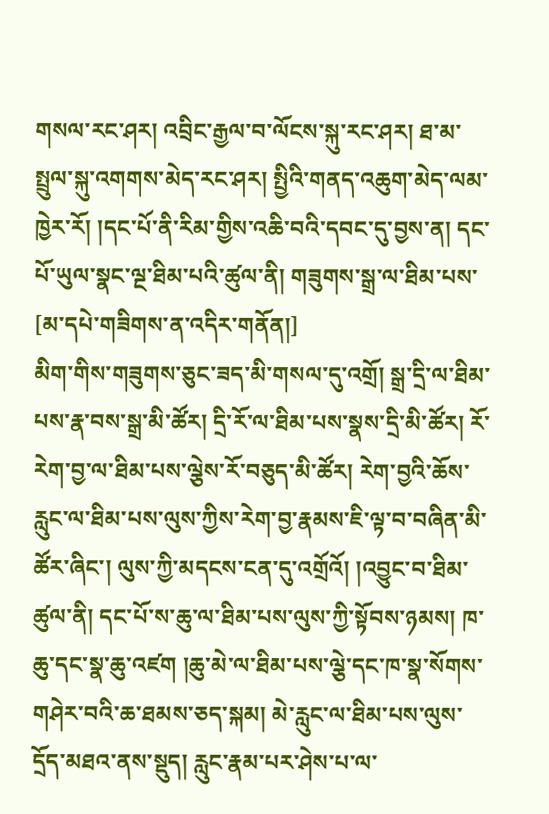གསལ་རང་ཤར། འབྲིང་རྒྱལ་བ་ལོངས་སྐུ་རང་ཤར། ཐ་མ་སྤྲུལ་སྐུ་འགགས་མེད་རང་ཤར། སྤྱིའི་གནད་འཆུག་མེད་ལམ་ཁྱེར་རོ། །དང་པོ་ནི་རིམ་གྱིས་འཆི་བའི་དབང་དུ་བྱས་ན། དང་པོ་ཡུལ་སྣང་ལྔ་ཐིམ་པའི་ཚུལ་ནི། གཟུགས་སྒྲ་ལ་ཐིམ་པས་
[མ་དཔེ་གཟིགས་ན་འདིར་གནོན།]
མིག་གིས་གཟུགས་ཅུང་ཟད་མི་གསལ་དུ་འགྲོ། སྒྲ་དྲི་ལ་ཐིམ་པས་རྣ་བས་སྒྲ་མི་ཚོར། དྲི་རོ་ལ་ཐིམ་པས་སྣས་དྲི་མི་ཚོར། རོ་རེག་བྱ་ལ་ཐིམ་པས་ལྕེས་རོ་བཅུད་མི་ཚོར། རེག་བྱའི་ཆོས་རླུང་ལ་ཐིམ་པས་ལུས་ཀྱིས་རེག་བྱ་རྣམས་ཇི་ལྟ་བ་བཞིན་མི་ཚོར་ཞིང་། ལུས་ཀྱི་མདངས་ངན་དུ་འགྲོའོ། །འབྱུང་བ་ཐིམ་ཚུལ་ནི། དང་པོ་ས་ཆུ་ལ་ཐིམ་པས་ལུས་ཀྱི་སྟོབས་ཉམས། ཁ་ཆུ་དང་སྣ་ཆུ་འཛག །ཆུ་མེ་ལ་ཐིམ་པས་ལྕེ་དང་ཁ་སྣ་སོགས་གཤེར་བའི་ཆ་ཐམས་ཅད་སྐམ། མེ་རླུང་ལ་ཐིམ་པས་ལུས་དྲོད་མཐའ་ནས་སྡུད། རླུང་རྣམ་པར་ཤེས་པ་ལ་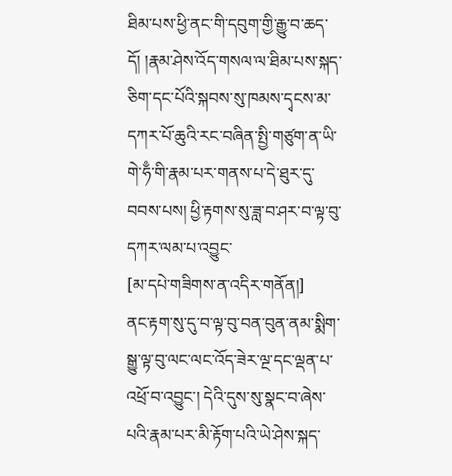ཐིམ་པས་ཕྱི་ནང་གི་དབུག་གྱི་རྒྱུ་བ་ཆད་དོ། །རྣམ་ཤེས་འོད་གསལ་ལ་ཐིམ་པས་སྐད་ཅིག་དང་པོའི་སྐབས་སུ་ཁམས་དྭངས་མ་དཀར་པོ་ཆུའི་རང་བཞིན་སྤྱི་གཙུག་ན་ཡི་གེ་ཧྃ་གི་རྣམ་པར་གནས་པ་དེ་ཐུར་དུ་བབས་པས། ཕྱི་རྟགས་སུ་ཟླ་བ་ཤར་བ་ལྟ་བུ་དཀར་ལམ་པ་འབྱུང་
[མ་དཔེ་གཟིགས་ན་འདིར་གནོན།]
ནང་རྟག་སུ་དུ་བ་ལྟ་བུ་བན་བུན་ནམ་སྨིག་སྒྱུ་ལྟ་བུ་ལང་ལང་འོད་ཟེར་ལྔ་དང་ལྡན་པ་འཕྲོ་བ་འབྱུང་། དེའི་དུས་སུ་སྣང་བ་ཞེས་པའི་རྣམ་པར་མི་རྟོག་པའི་ཡེ་ཤེས་སྐད་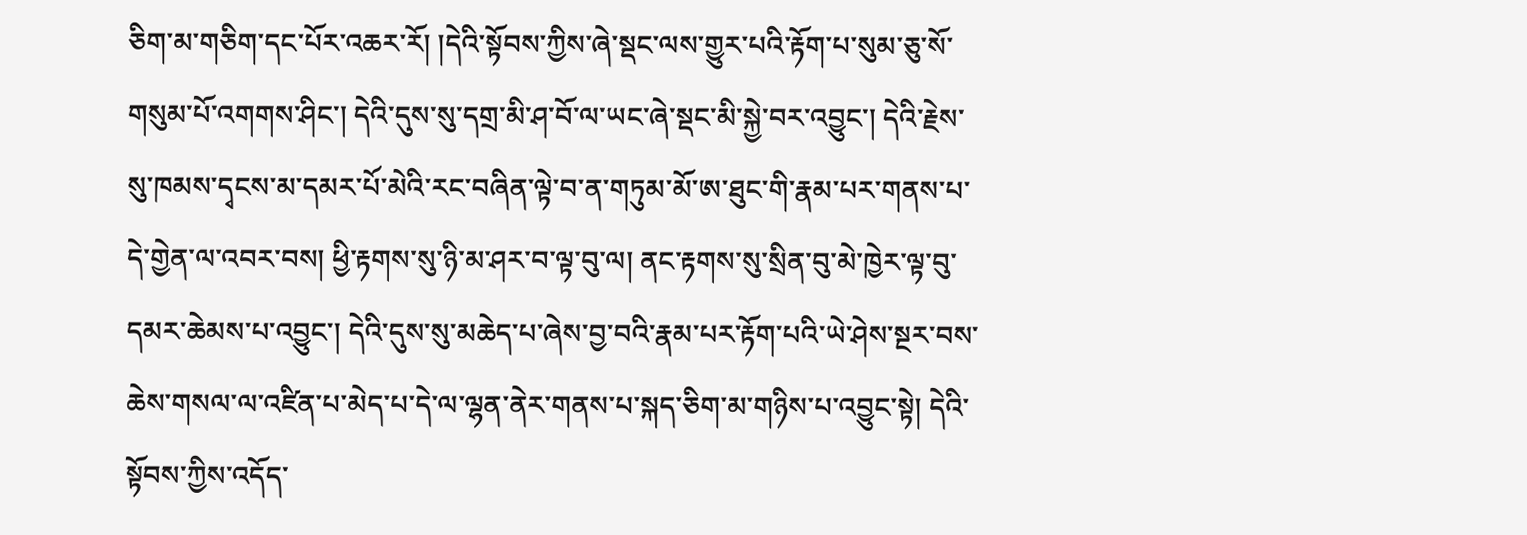ཅིག་མ་གཅིག་དང་པོར་འཆར་རོ། །དེའི་སྟོབས་ཀྱིས་ཞེ་སྡང་ལས་གྱུར་པའི་རྟོག་པ་སུམ་ཅུ་སོ་གསུམ་པོ་འགགས་ཤིང་། དེའི་དུས་སུ་དགྲ་མི་ཤ་བོ་ལ་ཡང་ཞེ་སྡང་མི་སྐྱེ་བར་འབྱུང་། དེའི་རྗེས་སུ་ཁམས་དྭངས་མ་དམར་པོ་མེའི་རང་བཞིན་ལྟེ་བ་ན་གཏུམ་མོ་ཨ་ཐུང་གི་རྣམ་པར་གནས་པ་དེ་གྱེན་ལ་འབར་བས། ཕྱི་རྟགས་སུ་ཉི་མ་ཤར་བ་ལྟ་བུ་ལ། ནང་རྟགས་སུ་སྲིན་བུ་མེ་ཁྱེར་ལྟ་བུ་དམར་ཆེམས་པ་འབྱུང་། དེའི་དུས་སུ་མཆེད་པ་ཞེས་བྱ་བའི་རྣམ་པར་རྟོག་པའི་ཡེ་ཤེས་སྔར་བས་ཆེས་གསལ་ལ་འཛིན་པ་མེད་པ་དེ་ལ་ལྷན་ནེར་གནས་པ་སྐད་ཅིག་མ་གཉིས་པ་འབྱུང་སྟེ། དེའི་སྟོབས་ཀྱིས་འདོད་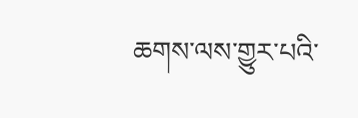ཆགས་ལས་གྱུར་པའི་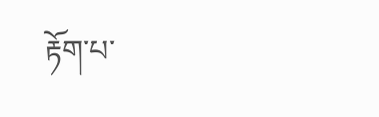རྟོག་པ་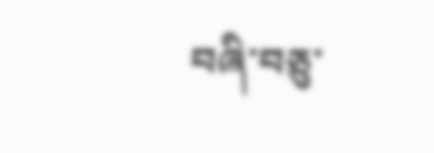བཞི་བཅུ་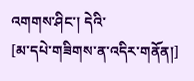འགགས་ཤིང་། དེའི་
[མ་དཔེ་གཟིགས་ན་འདིར་གནོན།]